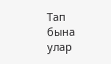Тап бына улар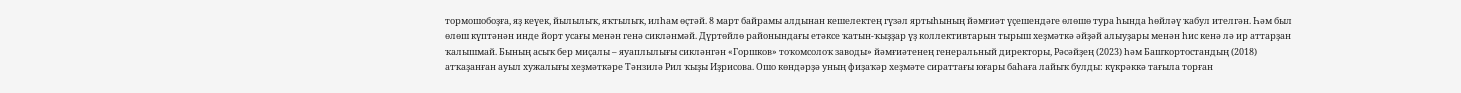тормошобоҙға, яҙ кеүек, йылылыҡ, яҡтылыҡ, илһам өҫтәй. 8 март байрамы алдынан кешелектең гүзәл яртыһының йәмғиәт үҫешендәге өлөшө тура һында һөйләү ҡабул ителгән. Һәм был өлөш күптәнән инде йорт усағы менән генә сикләнмәй. Дүртөйлө районындағы етәксе ҡатын-ҡыҙҙар үҙ коллективтарын тырыш хеҙмәткә әйҙәй алыуҙары менән һис кенә лә ир аттарҙан ҡалышмай. Бының асыҡ бер миҫалы – яуаплылығы сикләнгән «Горшков» тоҡомсолоҡ заводы» йәмғиәтенең генеральный директоры, Рәсәйҙең (2023) һәм Башҡортостандың (2018) атҡаҙанған ауыл хужалығы хеҙмәткәре Тәнзилә Рил ҡыҙы Иҙрисова. Ошо көндәрҙә уның фиҙаҡәр хеҙмәте сираттағы юғары баһаға лайыҡ булды: күкрәккә тағыла торған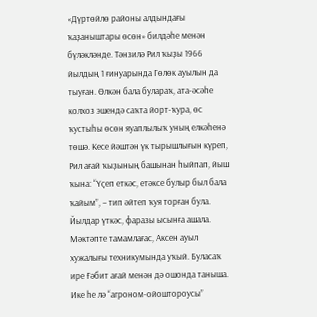«Дүртөйлө районы алдындағы ҡаҙаныштары өсөн» билдәһе менән бүләкләнде. Тәнзилә Рил ҡыҙы 1966 йылдың 1 ғинуарында Гөлөк ауылын да тыуған. Өлкән бала булараҡ, ата-әсәһе колхоз эшендә саҡта йорт-ҡура, өс ҡустыһы өсөн яуаплылыҡ уның елкәһенә төшә. Кесе йәштән үк тырышлығын күреп, Рил ағай ҡыҙының башынан һыйпап, йыш ҡына: “Үҫеп еткәс, етәксе булыр был бала ҡайым”, – тип әйтеп ҡуя торған була. Йылдар үткәс, фаразы ысынға ашала. Мәктәпте тамамлағас, Аксен ауыл хужалығы техникумында уҡый. Буласаҡ ире Ғәбит ағай менән дә ошонда таныша. Ике һе лә “агроном-ойоштороусы”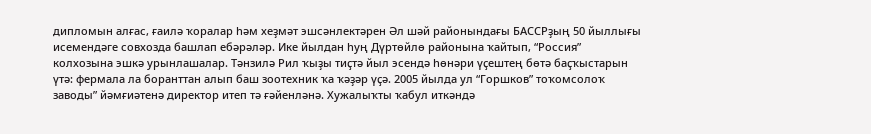дипломын алғас, ғаилә ҡоралар һәм хеҙмәт эшсәнлектәрен Әл шәй районындағы БАССРҙың 50 йыллығы исемендәге совхозда башлап ебәрәләр. Ике йылдан һуң Дүртөйлө районына ҡайтып, “Россия” колхозына эшкә урынлашалар. Тәнзилә Рил ҡыҙы тиҫтә йыл эсендә һөнәри үҫештең бөтә баҫҡыстарын үтә: фермала ла боранттан алып баш зоотехник ҡа ҡәҙәр үҫә. 2005 йылда ул “Горшков” тоҡомсолоҡ заводы” йәмғиәтенә директор итеп тә ғәйенләнә. Хужалыҡты ҡабул иткәндә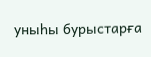уныһы бурыстарға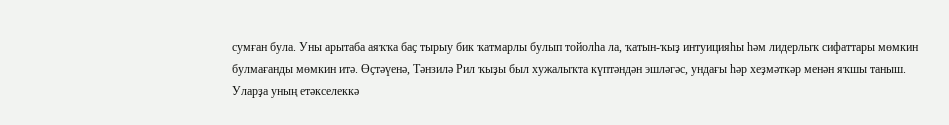сумған була. Уны арытаба аяҡҡа баҫ тырыу бик ҡатмарлы булып тойолһа ла, ҡатын-ҡыҙ интуицияһы һәм лидерлыҡ сифаттары мөмкин булмағанды мөмкин итә. Өҫтәүенә, Тәнзилә Рил ҡыҙы был хужалыҡта күптәндән эшләгәс, ундағы һәр хеҙмәткәр менән яҡшы таныш. Уларҙа уның етәкселеккә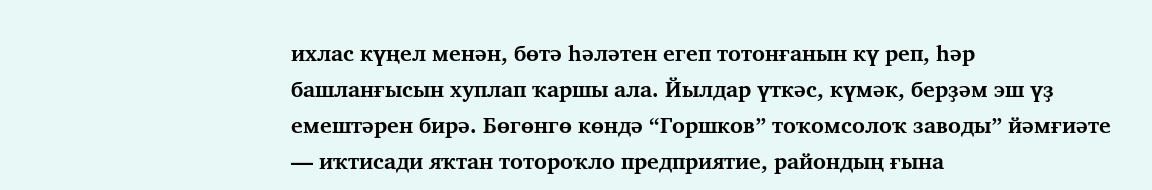ихлас күңел менән, бөтә һәләтен егеп тотонғанын кү реп, һәр башланғысын хуплап ҡаршы ала. Йылдар үткәс, күмәк, берҙәм эш үҙ емештәрен бирә. Бөгөнгө көндә “Горшков” тоҡомсолоҡ заводы” йәмғиәте — иҡтисади яҡтан тотороҡло предприятие, райондың ғына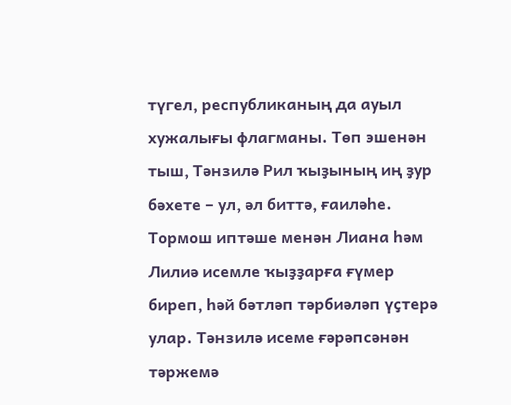түгел, республиканың да ауыл хужалығы флагманы. Төп эшенән тыш, Тәнзилә Рил ҡыҙының иң ҙур бәхете – ул, әл биттә, ғаиләһе. Тормош иптәше менән Лиана һәм Лилиә исемле ҡыҙҙарға ғүмер биреп, һәй бәтләп тәрбиәләп үҫтерә улар. Тәнзилә исеме ғәрәпсәнән тәржемә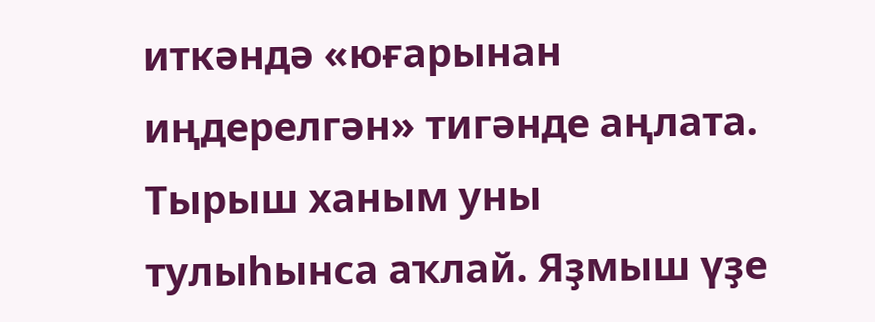иткәндә «юғарынан иңдерелгән» тигәнде аңлата. Тырыш ханым уны тулыһынса аҡлай. Яҙмыш үҙе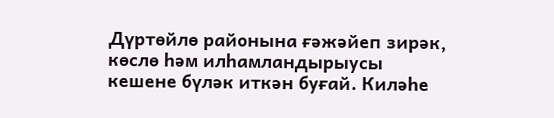Дүртөйлө районына ғәжәйеп зирәк, көслө һәм илһамландырыусы кешене бүләк иткән буғай. Киләһе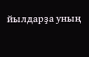йылдарҙа уның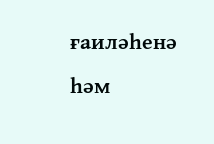ғаиләһенә һәм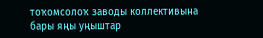тоҡомсолоҡ заводы коллективына бары яңы уңыштар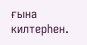ғына килтерһен.